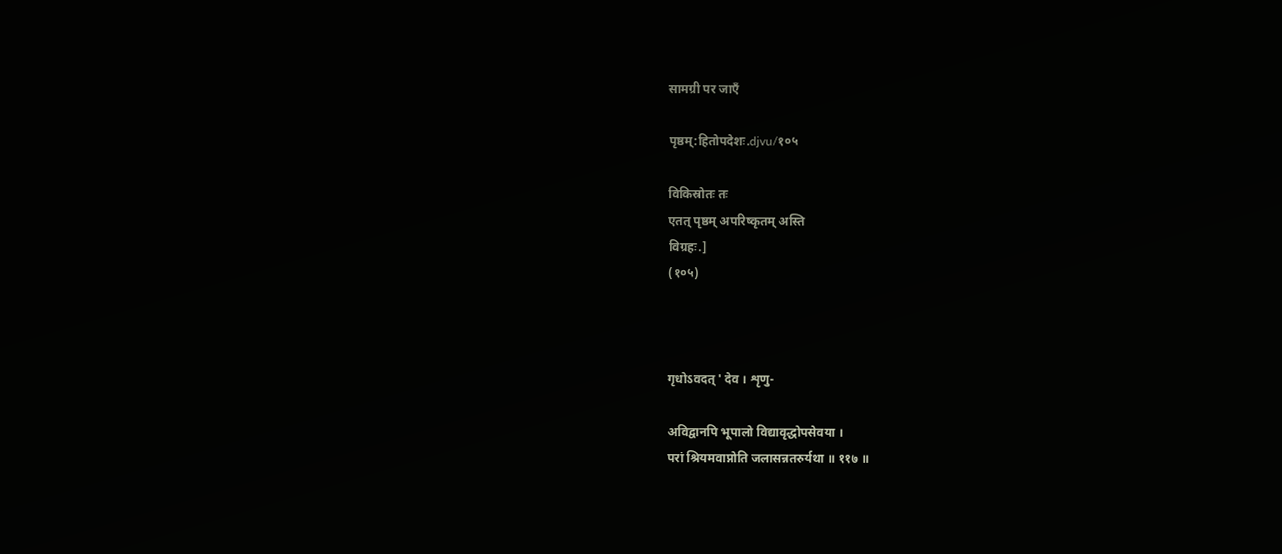सामग्री पर जाएँ

पृष्ठम्:हितोपदेशः.djvu/१०५

विकिस्रोतः तः
एतत् पृष्ठम् अपरिष्कृतम् अस्ति
विग्रहः.]
(१०५)



गृधोऽवदत् ' देव । शृणु-

अविद्वानपि भूपालो विद्यावृद्धोपसेवया ।
परां श्रियमवाप्नोति जलासन्नतरुर्यथा ॥ ११७ ॥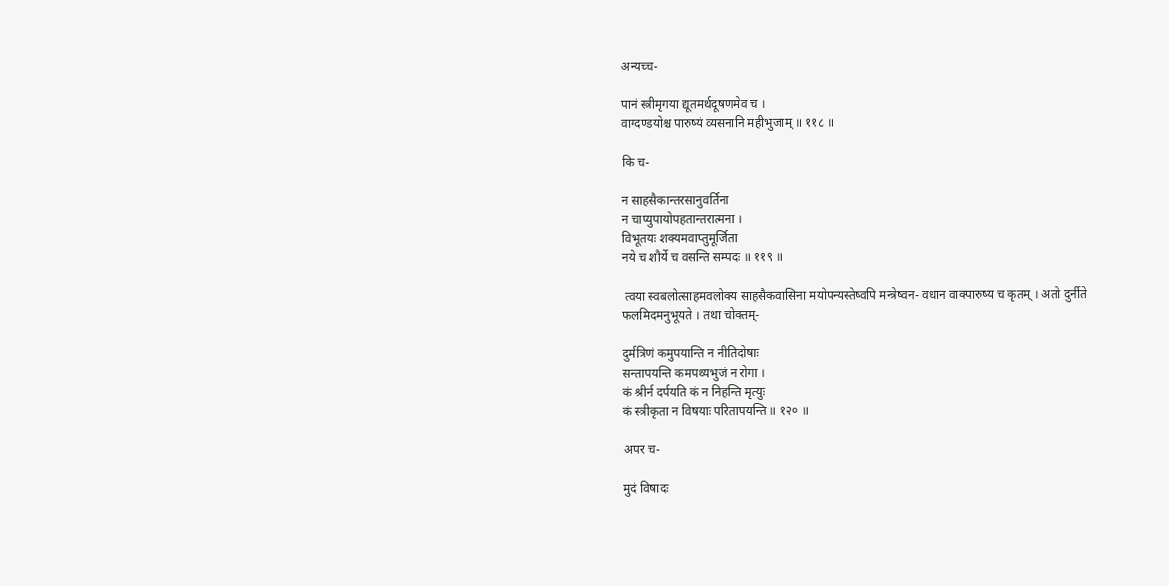अन्यच्च-

पानं स्त्रीमृगया द्यूतमर्थदूषणमेव च ।
वाग्दण्डयोश्च पारुष्यं व्यसनानि महीभुजाम् ॥ ११८ ॥

कि च-

न साहसैकान्तरसानुवर्तिना
न चाप्युपायोपहतान्तरात्मना ।
विभूतयः शक्यमवाप्तुमूर्जिता
नये च शौर्ये च वसन्ति सम्पदः ॥ ११९ ॥

 त्वया स्वबलोत्साहमवलोक्य साहसैकवासिना मयोपन्यस्तेष्वपि मन्त्रेष्वन- वधान वाक्पारुष्य च कृतम् । अतो दुर्नीते फलमिदमनुभूयते । तथा चोक्तम्-

दुर्मत्रिणं कमुपयान्ति न नीतिदोषाः
सन्तापयन्ति कमपथ्यभुजं न रोगा ।
कं श्रीर्न दर्पयति कं न निहन्ति मृत्युः
कं स्त्रीकृता न विषयाः परितापयन्ति ॥ १२० ॥

अपर च-

मुदं विषादः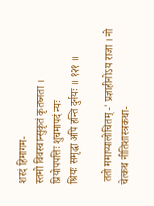शरदं हिमागम-
स्तमो विवस्वान्सुकृतं कृतघ्नता ।
प्रियोपपत्तिः शुचमापदं न्यः
श्रियः समृद्धा अपि हन्ति दुर्नयः ॥ १२१ ॥

 ततो ममाप्यालोचितम् -' प्रज्ञाहीनोऽय राजा । नो चेत्कथ नीतिशास्त्रकथा-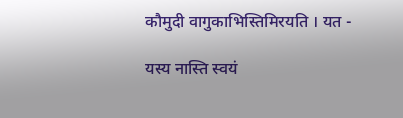कौमुदी वागुकाभिस्तिमिरयति । यत -

यस्य नास्ति स्वयं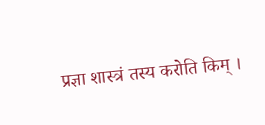प्रज्ञा शास्त्रं तस्य करोति किम् ।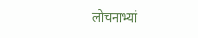लोचनाभ्यां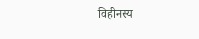विहीनस्य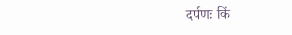दर्पणः किं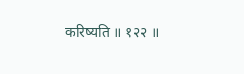करिष्यति ॥ १२२ ॥